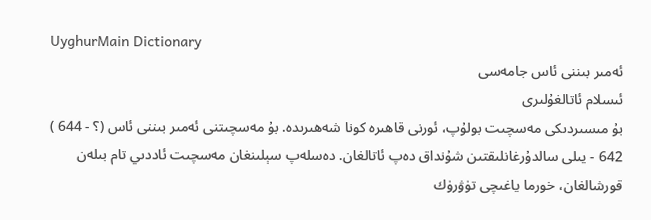UyghurMain Dictionary
ئەمىر بىننى ئاس جامەسى
ئىسلام ئاتالغۇلىرى
بۇ مىسىردىكى مەسچىت بولۇپ، ئورنى قاھىرە كونا شەھىرىدە. بۇ مەسچىتنى ئەمىر بىننى ئاس (؟ - 644 ) 642 - يىلى سالدۇرغانلىقتىن شۇنداق دەپ ئاتالغان. دەسلەپ سېلىنغان مەسچىت ئاددىي تام بىلەن قورشالغان، خورما ياغىچى تۈۋرۈك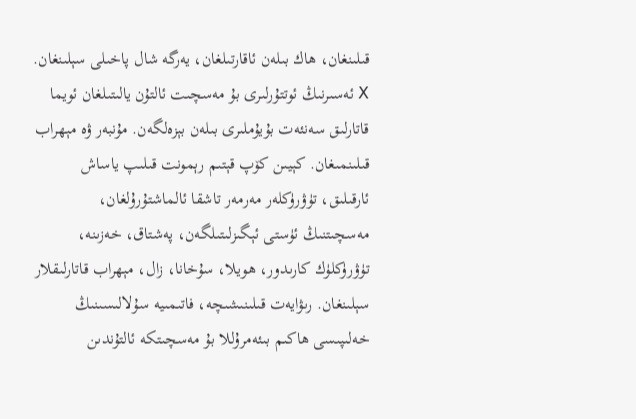قىلىنغان، ھاك بىلەن ئاقارتىلغان، يەرگە شال پاخىلى سېلىنغان. Ⅹ ئەسىرنىڭ ئوتتۇرلىرى بۇ مەسچىت ئالتۇن يالىتىلغان ئويما قاتارلىق سەنئەت بۇيۇملىرى بىلەن بېزەلگەن. مۇنبەر ۋە مېھراب قىلىنمىغان. كېيىن كۆپ قېتىم رېمونت قىلىپ ياساش ئارقىلىق، تۈۋرۈكلەر مەرمەر تاشقا ئالماشتۇرۇلغان، مەسچىتنىڭ ئۈستى ئېگىزلىتىلگەن، پەشتاق، خەزىنە، تۈۋرۈكلۈك كارىدور، ھويلا، سۇخانا، زال، مېھراب قاتارلىقلار سېلىنغان. رىۋايەت قىلىنىشىچە، فاتىمىيە سۇلالىسىنىڭ خەلىپىسى ھاكىم بىئەمرۇللا بۇ مەسچىتكە ئالتۇندىن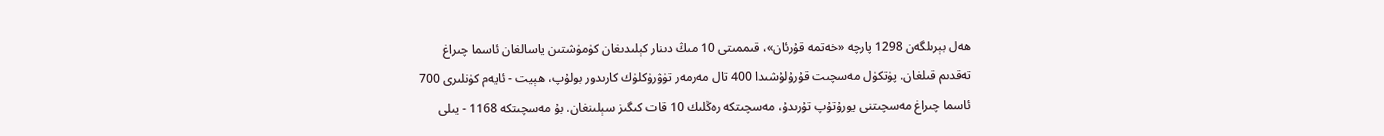ھەل بېرىلگەن 1298 پارچە «خەتمە قۇرئان»، قىممىتى 10 مىڭ دىنار كېلىدىغان كۈمۈشتىن ياسالغان ئاسما چىراغ تەقدىم قىلغان. پۈتكۈل مەسچىت قۇرۇلۇشىدا 400 تال مەرمەر تۈۋرۈكلۈك كارىدور بولۇپ، ھېيت - ئايەم كۈنلىرى 700 ئاسما چىراغ مەسچىتنى يورۇتۇپ تۇرىدۇ، مەسچىتكە رەڭلىك 10 قات كىگىز سېلىنغان. بۇ مەسچىتكە 1168 - يىلى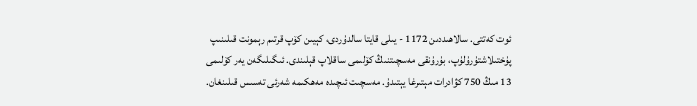ئوت كەتتى. سالاھىددىن 1172 - يىلى قايتا سالدۇردى، كېيىن كۆپ قرتىم رېمونت قىلىنىپ پۇختىلاشتۇرۇلۇپ، بۇرۇنقى مەسچىتنىڭ كۆلىمى ساقلاپ قېلىندى. ئىگىلىگەن يەر كۆلىمى 13 مىڭ 750 كۋادرات مېتىرغا يېتىدۇ. مەسچىت ئىچىدە مەھكىمە شەرئى تەسىس قىلىنغان.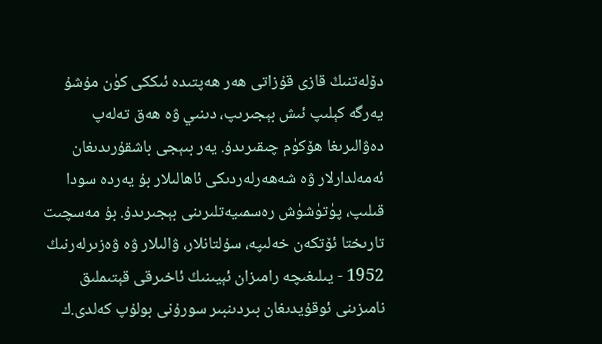دۆلەتنىڭ قازى قۇزاتى ھەر ھەپتىدە ئىككى كۈن مۇشۇ يەرگە كېلىپ ئىش بېجىرىپ، دىنىي ۋە ھەق تەلەپ دەۋالىرىغا ھۆكۈم چىقىرىدۇ. يەر بىېجى باشقۇرىدىغان ئەمەلدارلار ۋە شەھەرلەردىكى ئاھالىلار بۇ يەردە سودا قىلىپ، پۈتۈشۈش رەسمىيەتلىرىنى بېجىرىدۇ. بۇ مەسچىت تارىختا ئۆتكەن خەلىپە، سۇلتانلار، ۋالىلار ۋە ۋەزىرلەرنىڭ 1952 - يىلىغىچە رامىزان ئېيىنىڭ ئاخىرقى قېتىملىق نامىزىنى ئوقۇيدىغان بىردىنبىر سورۇنى بولۇپ كەلدى.ك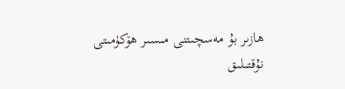ھازىر بۇ مەسچىتنى مىسىر ھۆكۈمىتى نۇقتىلىق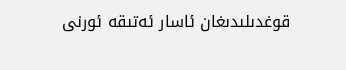قوغدىلىدىغان ئاسار ئەتىقە ئورنى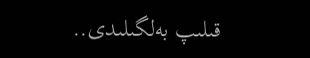قىلىپ بەلگىلىدى..